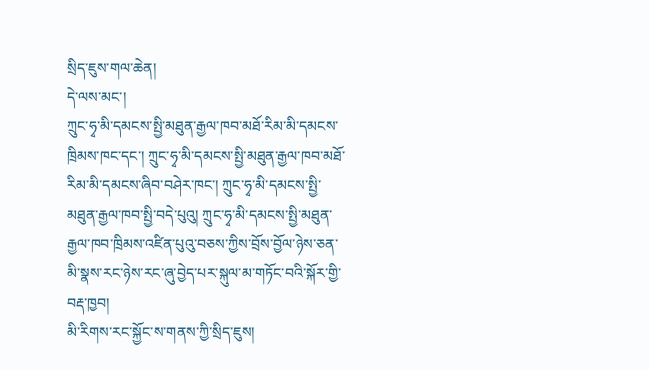སྲིད་ཇུས་གལ་ཆེན།
དེ་ལས་མང་།
ཀྲུང་ཧྭ་མི་དམངས་སྤྱི་མཐུན་རྒྱལ་ཁབ་མཐོ་རིམ་མི་དམངས་ཁྲིམས་ཁང་དང་། ཀྲུང་ཧྭ་མི་དམངས་སྤྱི་མཐུན་རྒྱལ་ཁབ་མཐོ་རིམ་མི་དམངས་ཞིབ་བཤེར་ཁང་། ཀྲུང་ཧྭ་མི་དམངས་སྤྱི་མཐུན་རྒྱལ་ཁབ་སྤྱི་བདེ་པུའུ། ཀྲུང་ཧྭ་མི་དམངས་སྤྱི་མཐུན་རྒྱལ་ཁབ་ཁྲིམས་འཛིན་པུའུ་བཅས་ཀྱིས་བྲོས་བྱོལ་ཉེས་ཅན་མི་སྣས་རང་ཉེས་རང་ཞུ་བྱེད་པར་སྐུལ་མ་གཏོང་བའི་སྐོར་གྱི་བརྡ་ཁྱབ།
མི་རིགས་རང་སྐྱོང་ས་གནས་ཀྱི་སྲིད་ཇུས།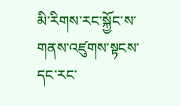མི་རིགས་རང་སྐྱོང་ས་གནས་འཛུགས་སྟངས་དང་རང་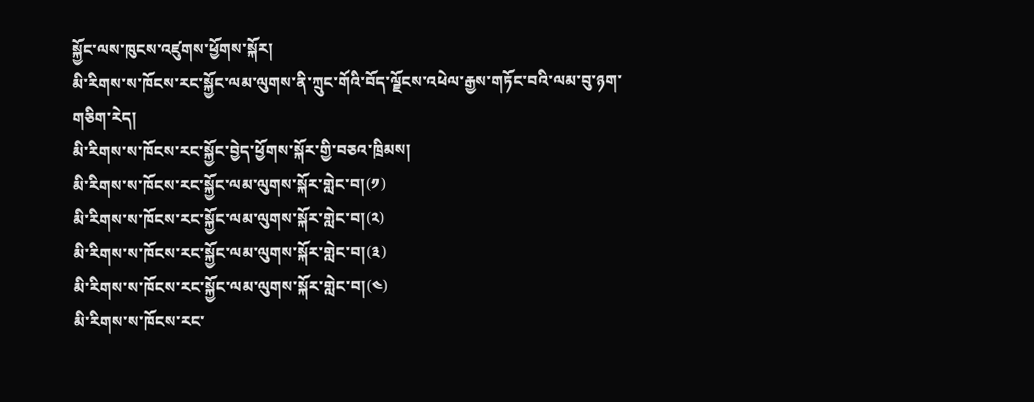སྐྱོང་ལས་ཁུངས་འཛུགས་ཕྱོགས་སྐོར།
མི་རིགས་ས་ཁོངས་རང་སྐྱོང་ལམ་ལུགས་ནི་ཀྲུང་གོའི་བོད་ལྗོངས་འཕེལ་རྒྱས་གཏོང་བའི་ལམ་བུ་ཉག་གཅིག་རེད།
མི་རིགས་ས་ཁོངས་རང་སྐྱོང་བྱེད་ཕྱོགས་སྐོར་གྱི་བཅའ་ཁྲིམས།
མི་རིགས་ས་ཁོངས་རང་སྐྱོང་ལམ་ལུགས་སྐོར་གླེང་བ།(༡)
མི་རིགས་ས་ཁོངས་རང་སྐྱོང་ལམ་ལུགས་སྐོར་གླེང་བ།(༢)
མི་རིགས་ས་ཁོངས་རང་སྐྱོང་ལམ་ལུགས་སྐོར་གླེང་བ།(༣)
མི་རིགས་ས་ཁོངས་རང་སྐྱོང་ལམ་ལུགས་སྐོར་གླེང་བ།(༤)
མི་རིགས་ས་ཁོངས་རང་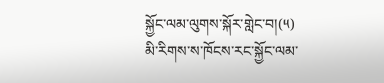སྐྱོང་ལམ་ལུགས་སྐོར་གླེང་བ།(༥)
མི་རིགས་ས་ཁོངས་རང་སྐྱོང་ལམ་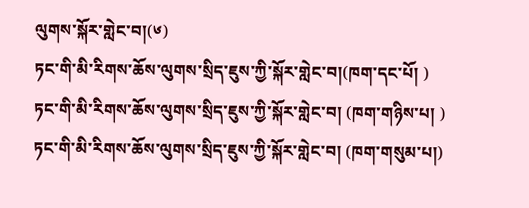ལུགས་སྐོར་གླེང་བ།(༦)
ཏང་གི་མི་རིགས་ཆོས་ལུགས་སྲིད་ཇུས་ཀྱི་སྐོར་གླེང་བ།(ཁག་དང་པོ། )
ཏང་གི་མི་རིགས་ཆོས་ལུགས་སྲིད་ཇུས་ཀྱི་སྐོར་གླེང་བ། (ཁག་གཉིས་པ། )
ཏང་གི་མི་རིགས་ཆོས་ལུགས་སྲིད་ཇུས་ཀྱི་སྐོར་གླེང་བ། (ཁག་གསུམ་པ།)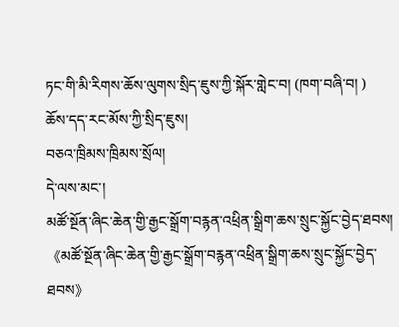ཏང་གི་མི་རིགས་ཆོས་ལུགས་སྲིད་ཇུས་ཀྱི་སྐོར་གླེང་བ། (ཁག་བཞི་བ། )
ཆོས་དད་རང་མོས་ཀྱི་སྲིད་ཇུས།
བཅའ་ཁྲིམས་ཁྲིམས་སྲོལ།
དེ་ལས་མང་།
མཚོ་སྔོན་ཞིང་ཆེན་གྱི་རྒྱང་སྒྲོག་བརྙན་འཕྲིན་སྒྲིག་ཆས་སྲུང་སྐྱོང་བྱེད་ཐབས།
《མཚོ་སྔོན་ཞིང་ཆེན་གྱི་རྒྱང་སྒྲོག་བརྙན་འཕྲིན་སྒྲིག་ཆས་སྲུང་སྐྱོང་བྱེད་ཐབས》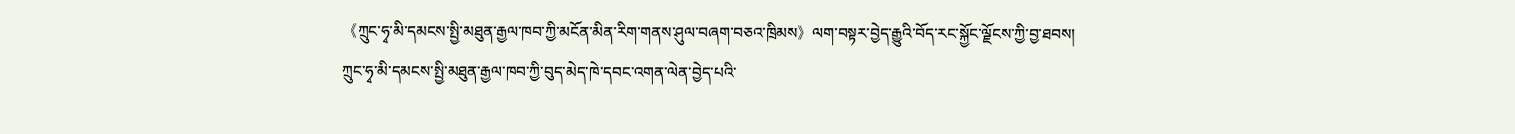《ཀྲུང་ཧྭ་མི་དམངས་སྤྱི་མཐུན་རྒྱལ་ཁབ་ཀྱི་མངོན་མིན་རིག་གནས་ཤུལ་བཞག་བཅའ་ཁྲིམས》ལག་བསྟར་བྱེད་རྒྱུའི་བོད་རང་སྐྱོང་ལྗོངས་ཀྱི་བྱ་ཐབས།
ཀྲུང་ཧྭ་མི་དམངས་སྤྱི་མཐུན་རྒྱལ་ཁབ་ཀྱི་བུད་མེད་ཁེ་དབང་འགན་ལེན་བྱེད་པའི་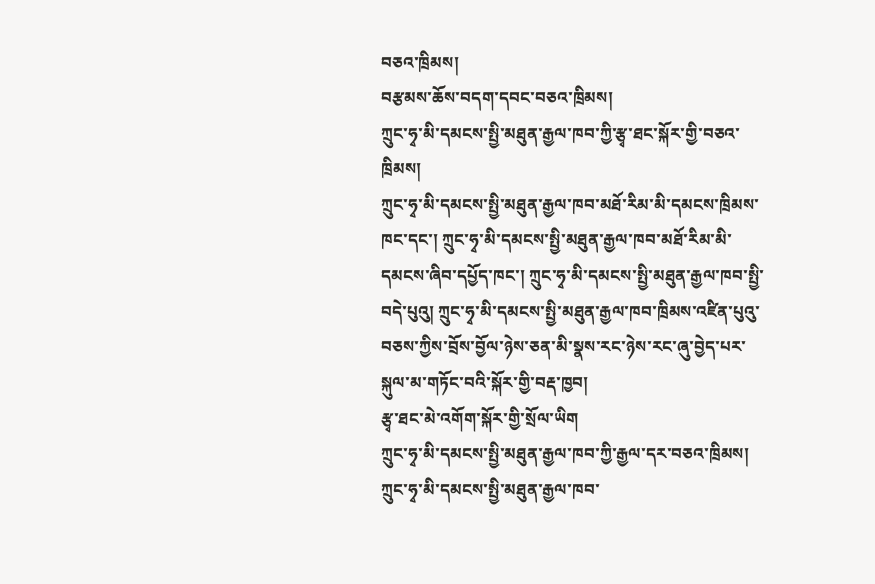བཅའ་ཁྲིམས།
བརྩམས་ཆོས་བདག་དབང་བཅའ་ཁྲིམས།
ཀྲུང་ཧྭ་མི་དམངས་སྤྱི་མཐུན་རྒྱལ་ཁབ་ཀྱི་རྩྭ་ཐང་སྐོར་གྱི་བཅའ་ཁྲིམས།
ཀྲུང་ཧྭ་མི་དམངས་སྤྱི་མཐུན་རྒྱལ་ཁབ་མཐོ་རིམ་མི་དམངས་ཁྲིམས་ཁང་དང་། ཀྲུང་ཧྭ་མི་དམངས་སྤྱི་མཐུན་རྒྱལ་ཁབ་མཐོ་རིམ་མི་དམངས་ཞིབ་དཔྱོད་ཁང་། ཀྲུང་ཧྭ་མི་དམངས་སྤྱི་མཐུན་རྒྱལ་ཁབ་སྤྱི་བདེ་པུའུ། ཀྲུང་ཧྭ་མི་དམངས་སྤྱི་མཐུན་རྒྱལ་ཁབ་ཁྲིམས་འཛིན་པུའུ་བཅས་ཀྱིས་བྲོས་བྱོལ་ཉེས་ཅན་མི་སྣས་རང་ཉེས་རང་ཞུ་བྱེད་པར་སྐུལ་མ་གཏོང་བའི་སྐོར་གྱི་བརྡ་ཁྱབ།
རྩྭ་ཐང་མེ་འགོག་སྐོར་གྱི་སྲོལ་ཡིག
ཀྲུང་ཧྭ་མི་དམངས་སྤྱི་མཐུན་རྒྱལ་ཁབ་ཀྱི་རྒྱལ་དར་བཅའ་ཁྲིམས།
ཀྲུང་ཧྭ་མི་དམངས་སྤྱི་མཐུན་རྒྱལ་ཁབ་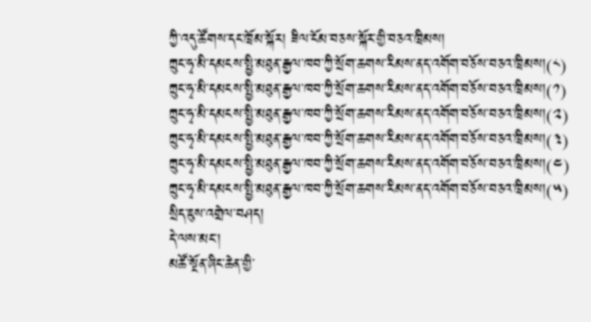ཀྱི་འདུ་ཚོགས་དང་ཁྲོམ་སྐོར། ཟིལ་ངོམ་བཅས་སྐོར་གྱི་བཅའ་ཁྲིམས།
ཀྲུང་ཧྭ་མི་དམངས་སྤྱི་མཐུན་རྒྱལ་ཁབ་ཀྱི་སྲོག་ཆགས་རིམས་ནད་འགོག་བཅོས་བཅའ་ཁྲིམས།(༨)
ཀྲུང་ཧྭ་མི་དམངས་སྤྱི་མཐུན་རྒྱལ་ཁབ་ཀྱི་སྲོག་ཆགས་རིམས་ནད་འགོག་བཅོས་བཅའ་ཁྲིམས།(༡)
ཀྲུང་ཧྭ་མི་དམངས་སྤྱི་མཐུན་རྒྱལ་ཁབ་ཀྱི་སྲོག་ཆགས་རིམས་ནད་འགོག་བཅོས་བཅའ་ཁྲིམས།(༢)
ཀྲུང་ཧྭ་མི་དམངས་སྤྱི་མཐུན་རྒྱལ་ཁབ་ཀྱི་སྲོག་ཆགས་རིམས་ནད་འགོག་བཅོས་བཅའ་ཁྲིམས།(༣)
ཀྲུང་ཧྭ་མི་དམངས་སྤྱི་མཐུན་རྒྱལ་ཁབ་ཀྱི་སྲོག་ཆགས་རིམས་ནད་འགོག་བཅོས་བཅའ་ཁྲིམས།(༤)
ཀྲུང་ཧྭ་མི་དམངས་སྤྱི་མཐུན་རྒྱལ་ཁབ་ཀྱི་སྲོག་ཆགས་རིམས་ནད་འགོག་བཅོས་བཅའ་ཁྲིམས།(༥)
སྲིད་ཇུས་འགྲེལ་བཤད།
དེ་ལས་མང་།
མཚོ་སྔོན་ཞིང་ཆེན་གྱི་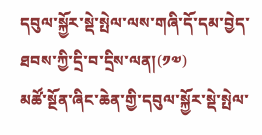དབུལ་སྐྱོར་སྡེ་སྤེལ་ལས་གཞི་དོ་དམ་བྱེད་ཐབས་ཀྱི་དྲི་བ་དྲིས་ལན།(༡༧)
མཚོ་སྔོན་ཞིང་ཆེན་གྱི་དབུལ་སྐྱོར་སྡེ་སྤེལ་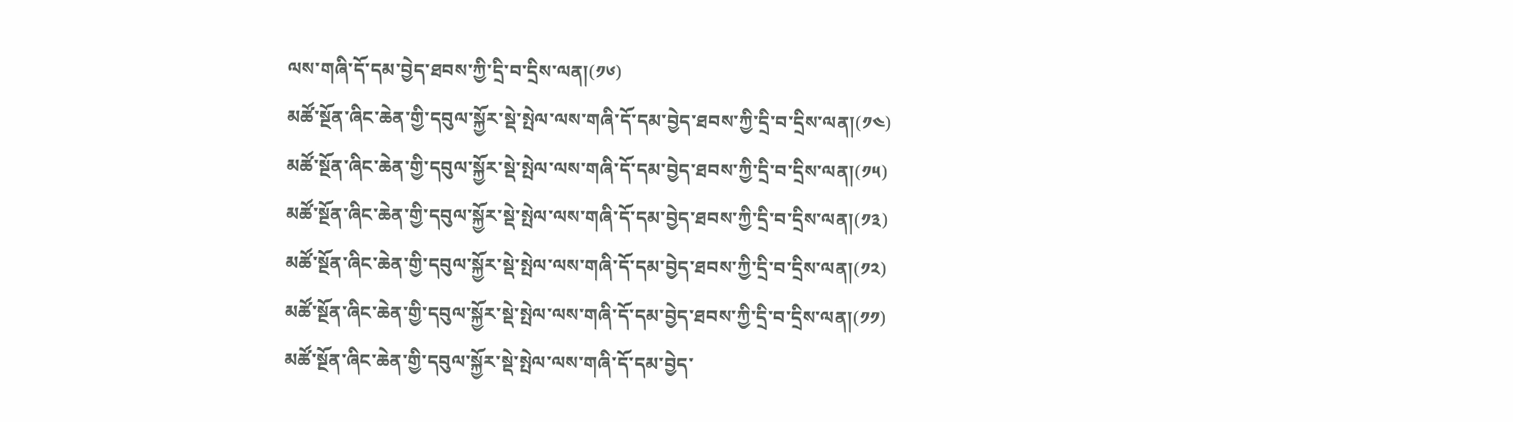ལས་གཞི་དོ་དམ་བྱེད་ཐབས་ཀྱི་དྲི་བ་དྲིས་ལན།(༡༦)
མཚོ་སྔོན་ཞིང་ཆེན་གྱི་དབུལ་སྐྱོར་སྡེ་སྤེལ་ལས་གཞི་དོ་དམ་བྱེད་ཐབས་ཀྱི་དྲི་བ་དྲིས་ལན།(༡༤)
མཚོ་སྔོན་ཞིང་ཆེན་གྱི་དབུལ་སྐྱོར་སྡེ་སྤེལ་ལས་གཞི་དོ་དམ་བྱེད་ཐབས་ཀྱི་དྲི་བ་དྲིས་ལན།(༡༥)
མཚོ་སྔོན་ཞིང་ཆེན་གྱི་དབུལ་སྐྱོར་སྡེ་སྤེལ་ལས་གཞི་དོ་དམ་བྱེད་ཐབས་ཀྱི་དྲི་བ་དྲིས་ལན།(༡༣)
མཚོ་སྔོན་ཞིང་ཆེན་གྱི་དབུལ་སྐྱོར་སྡེ་སྤེལ་ལས་གཞི་དོ་དམ་བྱེད་ཐབས་ཀྱི་དྲི་བ་དྲིས་ལན།(༡༢)
མཚོ་སྔོན་ཞིང་ཆེན་གྱི་དབུལ་སྐྱོར་སྡེ་སྤེལ་ལས་གཞི་དོ་དམ་བྱེད་ཐབས་ཀྱི་དྲི་བ་དྲིས་ལན།(༡༡)
མཚོ་སྔོན་ཞིང་ཆེན་གྱི་དབུལ་སྐྱོར་སྡེ་སྤེལ་ལས་གཞི་དོ་དམ་བྱེད་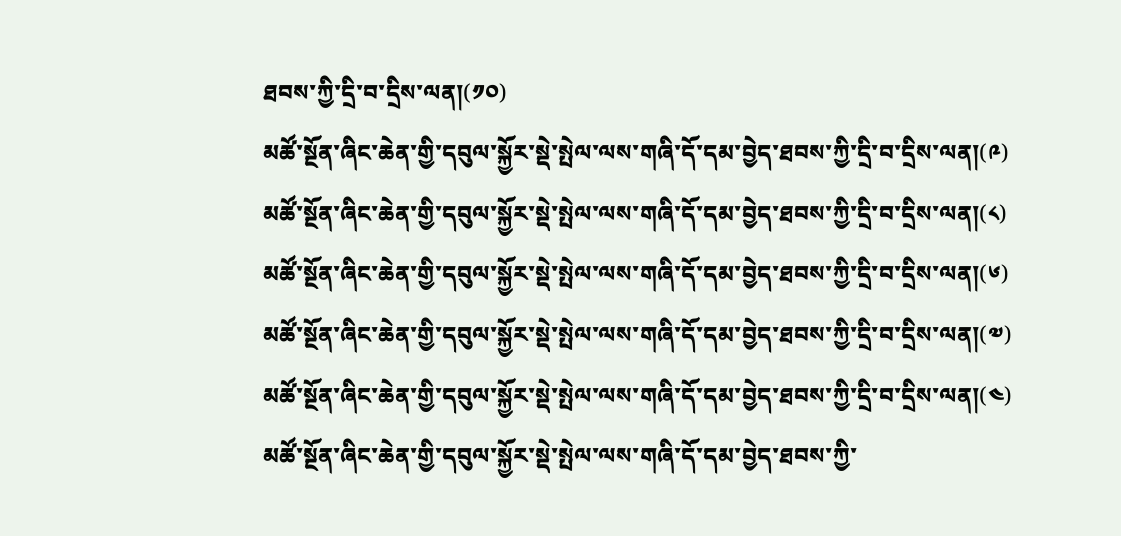ཐབས་ཀྱི་དྲི་བ་དྲིས་ལན།(༡༠)
མཚོ་སྔོན་ཞིང་ཆེན་གྱི་དབུལ་སྐྱོར་སྡེ་སྤེལ་ལས་གཞི་དོ་དམ་བྱེད་ཐབས་ཀྱི་དྲི་བ་དྲིས་ལན།(༩)
མཚོ་སྔོན་ཞིང་ཆེན་གྱི་དབུལ་སྐྱོར་སྡེ་སྤེལ་ལས་གཞི་དོ་དམ་བྱེད་ཐབས་ཀྱི་དྲི་བ་དྲིས་ལན།(༨)
མཚོ་སྔོན་ཞིང་ཆེན་གྱི་དབུལ་སྐྱོར་སྡེ་སྤེལ་ལས་གཞི་དོ་དམ་བྱེད་ཐབས་ཀྱི་དྲི་བ་དྲིས་ལན།(༦)
མཚོ་སྔོན་ཞིང་ཆེན་གྱི་དབུལ་སྐྱོར་སྡེ་སྤེལ་ལས་གཞི་དོ་དམ་བྱེད་ཐབས་ཀྱི་དྲི་བ་དྲིས་ལན།(༧)
མཚོ་སྔོན་ཞིང་ཆེན་གྱི་དབུལ་སྐྱོར་སྡེ་སྤེལ་ལས་གཞི་དོ་དམ་བྱེད་ཐབས་ཀྱི་དྲི་བ་དྲིས་ལན།(༤)
མཚོ་སྔོན་ཞིང་ཆེན་གྱི་དབུལ་སྐྱོར་སྡེ་སྤེལ་ལས་གཞི་དོ་དམ་བྱེད་ཐབས་ཀྱི་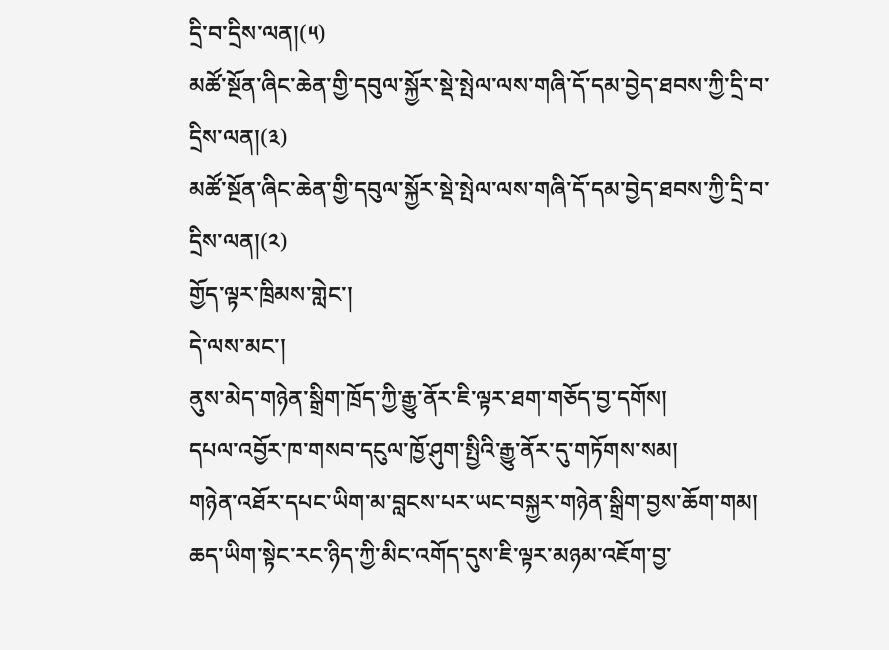དྲི་བ་དྲིས་ལན།(༥)
མཚོ་སྔོན་ཞིང་ཆེན་གྱི་དབུལ་སྐྱོར་སྡེ་སྤེལ་ལས་གཞི་དོ་དམ་བྱེད་ཐབས་ཀྱི་དྲི་བ་དྲིས་ལན།(༣)
མཚོ་སྔོན་ཞིང་ཆེན་གྱི་དབུལ་སྐྱོར་སྡེ་སྤེལ་ལས་གཞི་དོ་དམ་བྱེད་ཐབས་ཀྱི་དྲི་བ་དྲིས་ལན།(༢)
གྱོད་ལྟར་ཁྲིམས་གླེང་།
དེ་ལས་མང་།
ནུས་མེད་གཉེན་སྒྲིག་ཁྲོད་ཀྱི་རྒྱུ་ནོར་ཇི་ལྟར་ཐག་གཅོད་བྱ་དགོས།
དཔལ་འབྱོར་ཁ་གསབ་དངུལ་ཁྱོ་ཤུག་སྤྱིའི་རྒྱུ་ནོར་དུ་གཏོགས་སམ།
གཉེན་འཐོར་དཔང་ཡིག་མ་བླངས་པར་ཡང་བསྐྱར་གཉེན་སྒྲིག་བྱས་ཆོག་གམ།
ཆད་ཡིག་སྟེང་རང་ཉིད་ཀྱི་མིང་འགོད་དུས་ཇི་ལྟར་མཉམ་འཇོག་བྱ་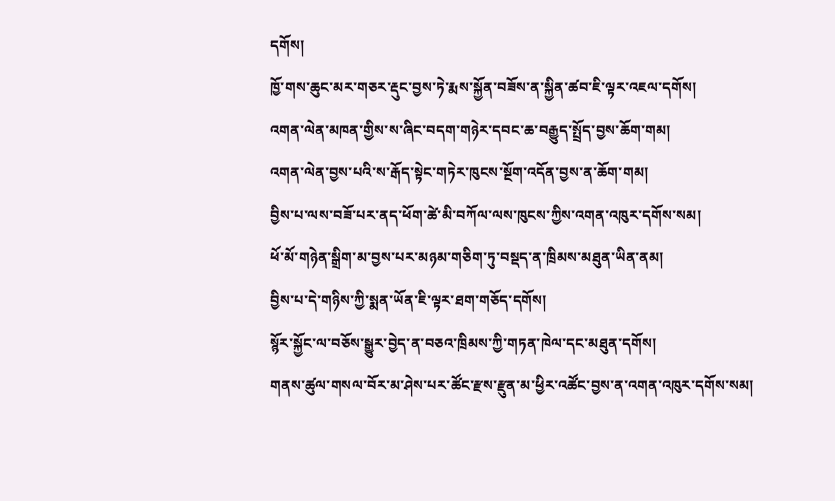དགོས།
ཁྱོ་གས་ཆུང་མར་གཅར་རྡུང་བྱས་ཏེ་རྨས་སྐྱོན་བཟོས་ན་སྐྱིན་ཚབ་ཇི་ལྟར་འཇལ་དགོས།
འགན་ལེན་མཁན་གྱིས་ས་ཞིང་བདག་གཉེར་དབང་ཆ་བརྒྱུད་སྤྲོད་བྱས་ཆོག་གམ།
འགན་ལེན་བྱས་པའི་ས་རྒོད་སྟེང་གཏེར་ཁུངས་སྔོག་འདོན་བྱས་ན་ཆོག་གམ།
བྱིས་པ་ལས་བཟོ་པར་ནད་ཕོག་ཚེ་མི་བཀོལ་ལས་ཁུངས་ཀྱིས་འགན་འཁུར་དགོས་སམ།
ཕོ་མོ་གཉེན་སྒྲིག་མ་བྱས་པར་མཉམ་གཅིག་ཏུ་བསྡད་ན་ཁྲིམས་མཐུན་ཡིན་ནམ།
བྱིས་པ་དེ་གཉིས་ཀྱི་སྨན་ཡོན་ཇི་ལྟར་ཐག་གཅོད་དགོས།
སྙོར་སྐྱོང་ལ་བཅོས་སྒྱུར་བྱེད་ན་བཅའ་ཁྲིམས་ཀྱི་གཏན་ཁེལ་དང་མཐུན་དགོས།
གནས་ཚུལ་གསལ་བོར་མ་ཤེས་པར་ཚོང་རྫས་རྫུན་མ་ཕྱིར་འཚོང་བྱས་ན་འགན་འཁུར་དགོས་སམ།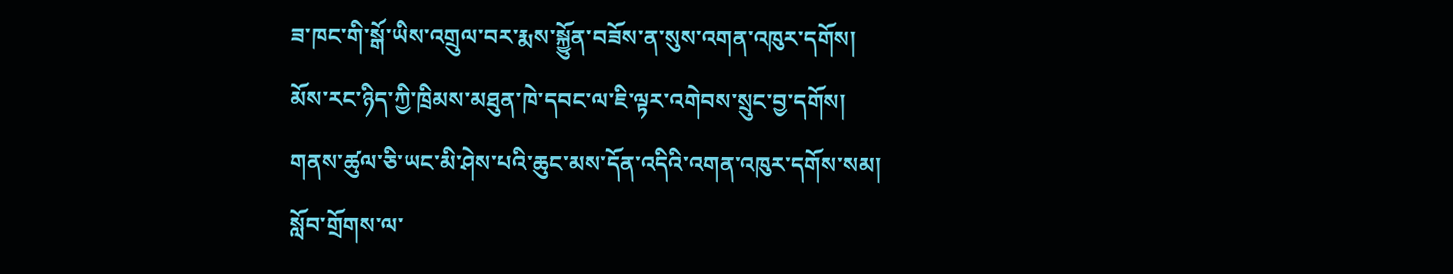ཟ་ཁང་གི་སྒོ་ཡིས་འགྲུལ་བར་རྨས་སྐྱོུན་བཟོས་ན་སུས་འགན་འཁུར་དགོས།
མོས་རང་ཉིད་ཀྱི་ཁྲིམས་མཐུན་ཁེ་དབང་ལ་ཇི་ལྟར་འགེབས་སྲུང་བྱ་དགོས།
གནས་ཚུལ་ཅི་ཡང་མི་ཤེས་པའི་ཆུང་མས་དོན་འདིའི་འགན་འཁུར་དགོས་སམ།
སློབ་གྲོགས་ལ་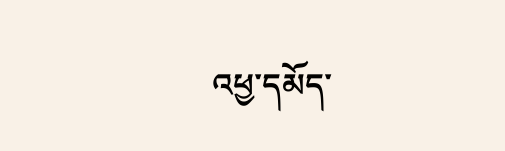འཕྱ་དམོད་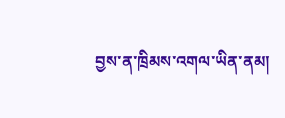བྱས་ན་ཁྲིམས་འགལ་ཡིན་ནམ།